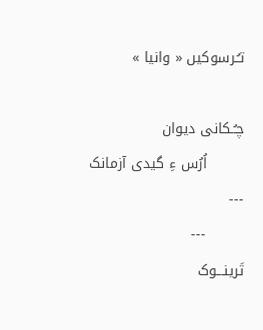تـُـرسوکیں « وانیا »

چـُـکانی دیوان
        اُرُس ءِ گیدی آزمانک
---
        ---
تَرینـــوک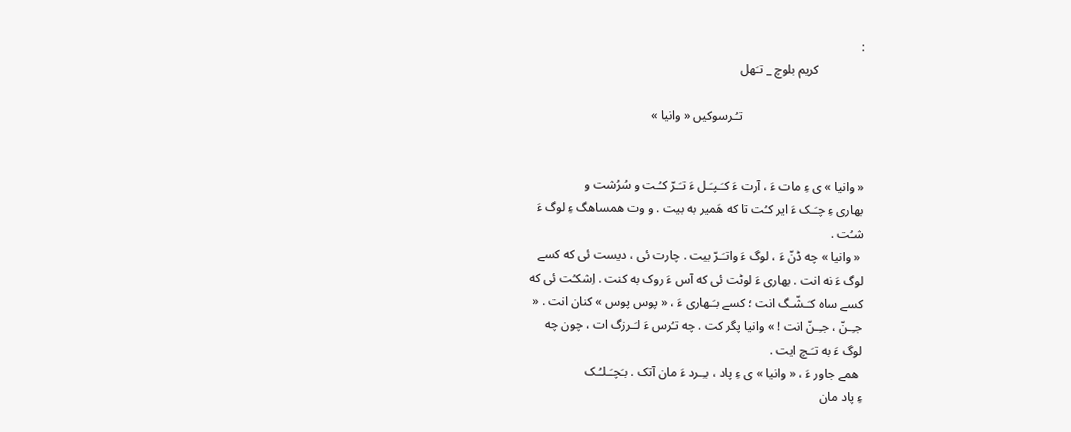:
               کریم بلوچ _ تـَهل

                                       تـُـرسوکیں « وانیا »


« وانیا » ی ءِ مات ءَ ، آرت ءَ کـَـپـَـل ءَ تـَـرّ کـُـت و سُرُشت و
بهاری ءِ چـَـک ءَ ایر کـُت تا که هَمیر به بیت . و وت همساهگ ءِ لوگ ءَ
شـُت .
 « وانیا » چه ڈنّ ءَ ، لوگ ءَ واتـَـرّ بیت . چارت ئی ، دیست ئی که کسے
لوگ ءَ نه انت . بهاری ءَ لوٹت ئی که آس ءَ روک به کنت . اِشکـُت ئی که
کسے ساه کـَـشّـگ انت ؛ کسے بـَـهاری ءَ ، « پوس پوس » کنان انت . «
جـِـنّ ، جـِـنّ انت ! » وانیا پگر کت . چه تـُرس ءَ لـَـرزگ ات ، چون چه
لوگ ءَ به تـَـچ ایت .
 همے جاور ءَ ، « وانیا » ی ءِ پاد ، بـِـرد ءَ مان آتک . بـَچـَـلـُـک
ءِ پاد مان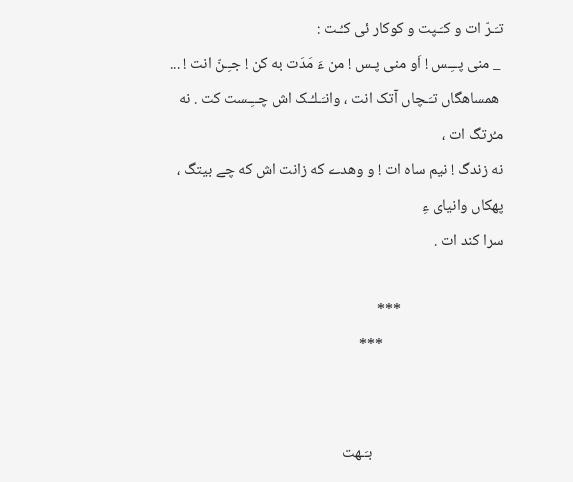تـَـرّ ات و کـَـپت و کوکار ئی کـُـت :
 _ منی پــِـس ! اَو منی پـس ! من ءَ مَدَت به کن ! جـِـنّ انت ! ...
 همساهگاں تـَـچاں آتک انت ، وانـَـلـُـک اش چــِـست کت . نه مـُرتگ ات ،
نه زندگ ! نیم ساه ات ! و وهدے که زانت اش که چے بیتگ ، پهکاں وانیای ءِ
سرا کند ات .

                             ***
                                  ***


                                     بـَـهت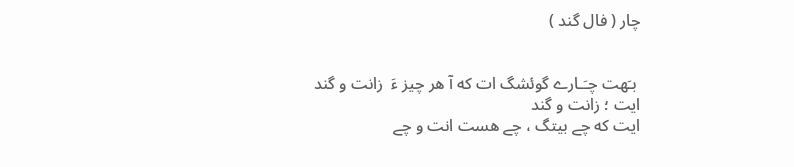چار ( فال گند )


 بـَهت چـَـارے گوئشگ ات که آ هر چیز ءَ  زانت و گند ایت ؛ زانت و گند
ایت که چے بیتگ ، چے هست انت و چے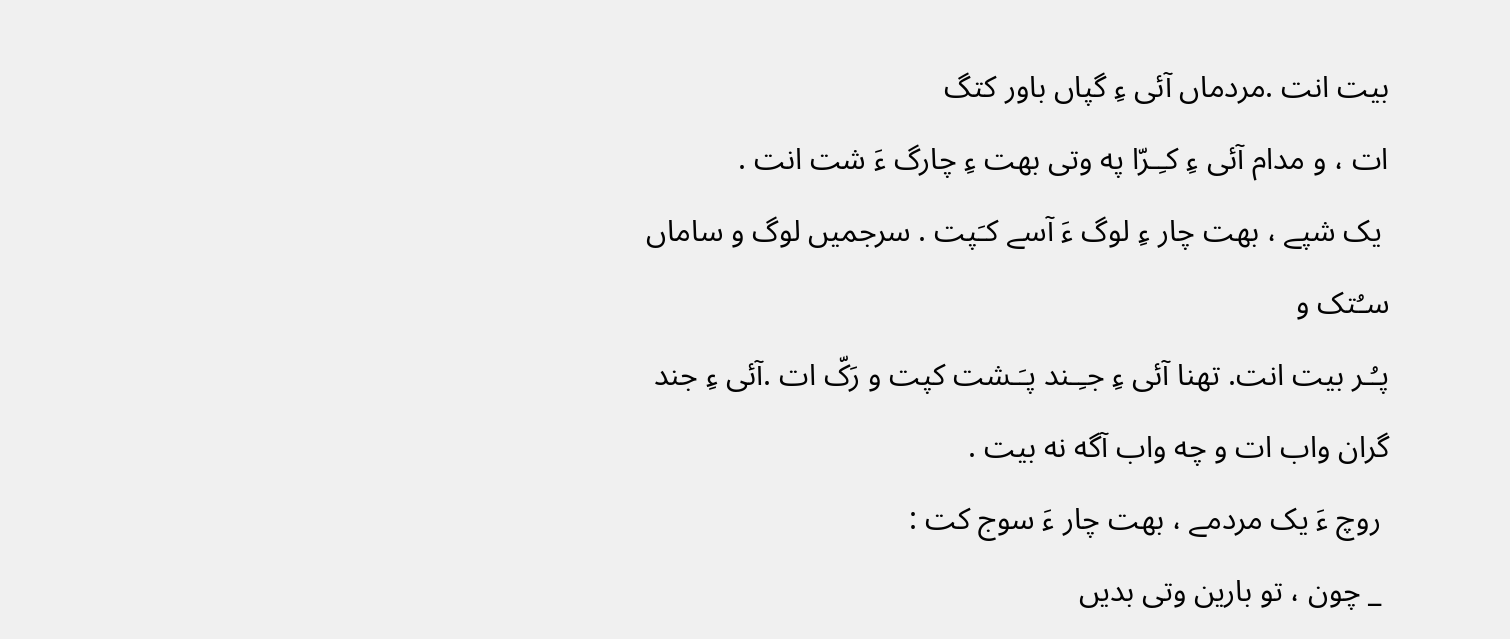بیت انت .مردماں آئی ءِ گپاں باور کتگ
ات ، و مدام آئی ءِ کـِـرّا په وتی بهت ءِ چارگ ءَ شت انت .
 یک شپے ، بهت چار ءِ لوگ ءَ آسے کـَپت . سرجمیں لوگ و ساماں سـُتک و
پـُـر بیت انت. تهنا آئی ءِ جـِـند پـَـشت کپت و رَکّ ات .آئی ءِ جند
گران واب ات و چه واب آگه نه بیت .
 روچ ءَ یک مردمے ، بهت چار ءَ سوج کت :
 _ چون ، تو بارین وتی بدیں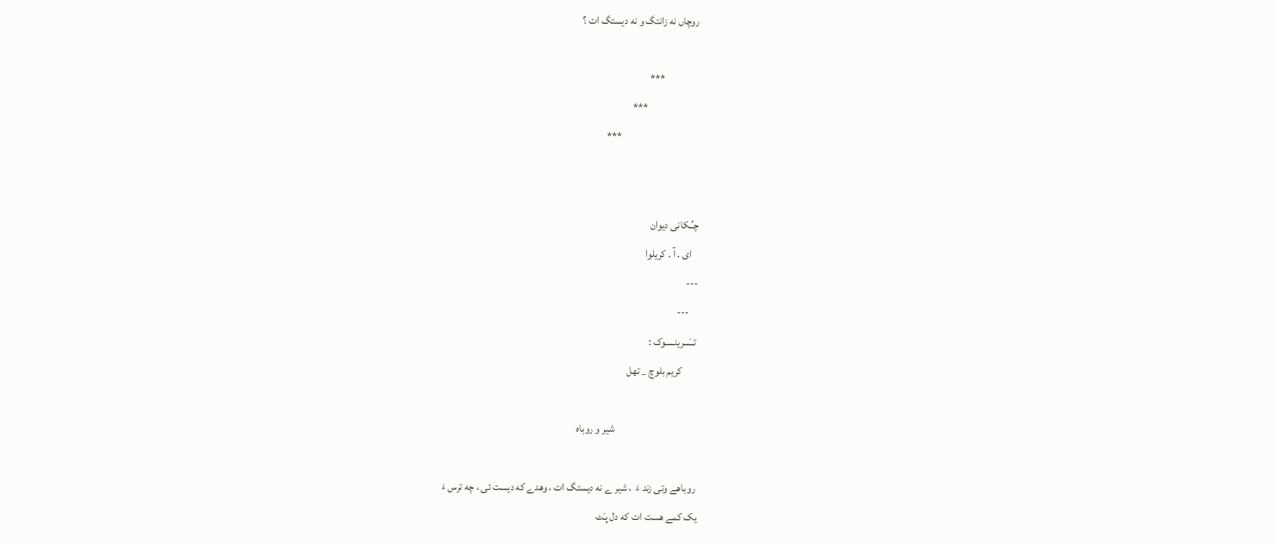روچاں نه زانتگ و نه دیستگ ات ؟

                ***
                        ***
                                    ***


چـُـکانی دیوان
   ای . آ . کریلوا
---
    ---
 تــَـــرینـــــوک :
       کریم بلوچ _ تهل

                                       شیر و روباه

 روباهے وتی زند ءَ  ، شیر ے نه دیستگ ات ، وهدے که دیست ئی ، چه ترس ءَ
یک کمے هست ات که دل پـَٹ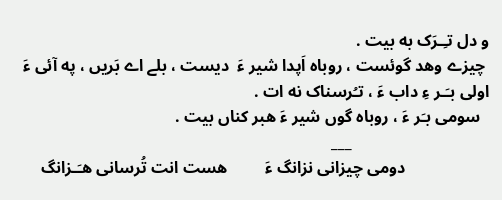و دل تـِـرَک به بیت .
 چیزے وهد گوئست ، روباه اَپدا شیر ءَ  دیست ، بلے اے بَریں ، په آئی ءَ
اولی بـَـر ءِ داب ءَ ، تـُرسناک نه ات .
  سومی بـَر ءَ ، روباه گوں شیر ءَ هبر کناں بیت .
                                 ___
                    دومی چیزانی نزانگ ءَ         هست انت تُرسانی هـَـزانگ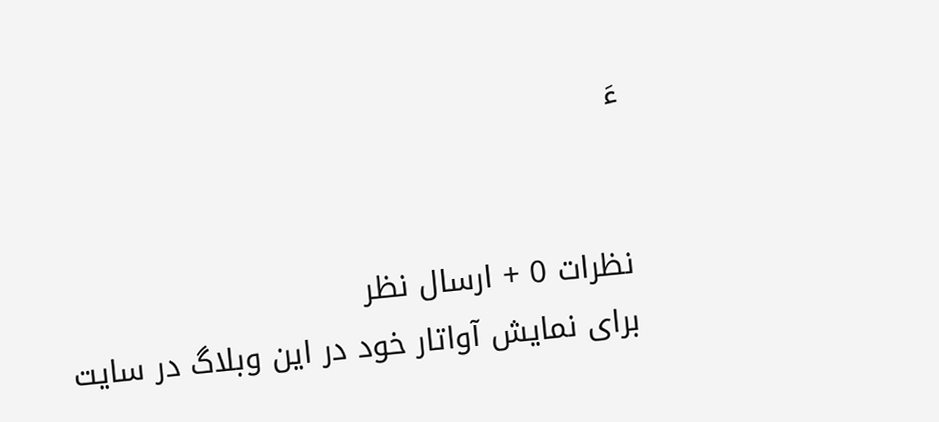ءَ


نظرات 0 + ارسال نظر
برای نمایش آواتار خود در این وبلاگ در سایت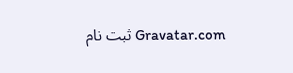Gravatar.com ثبت نام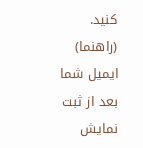کنید. (راهنما)
ایمیل شما بعد از ثبت نمایش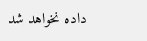داده نخواهد شد